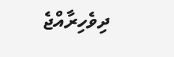ދިވެހިރާއްޖެ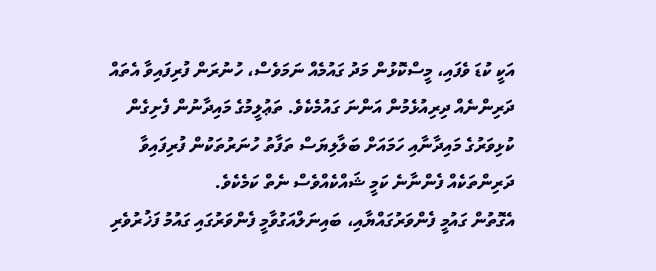އަކީ ކުޑަ ވެފައި، މީސްކޮޅުން މަދު ގައުމެއް ނަމަވެސް، ހުނުރަން ފުރިފައިވާ އެތައް ދަރިންނެއް ދިރިއުޅެމުން އަންނަ ގައުމެކެވެ. ތަޢުލީމުގެ މައިދާނުން ފެށިގެން ކުޅިވަރުގެ މައިދާނާއި ހަމައަށް ބަލާލިޔަސް ތަފާތު ހުނަރުތަކުން ފުރިފައިވާ ދަރިންތަކެއް ފެންނާނެ ކަމީ ޝައްކެއްވެސް ނެތް ކަމެކެވެ.
އެގޮތުން ގައުމީ ފެންވަރުގައްޔާއި، ބައިނަލްއަގުވާމީ ފެންވަރުގައި ގައުމު ފަޚުރުވެރި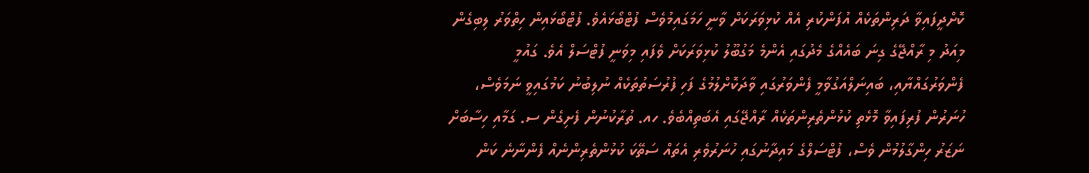ކޮށްދީފައިވާ ދަރިންތަކެއް އުފަންކުރި އެއް ކުޅިވަރަކަށް ވާނީ ހަމަގައިމުވެސް ފުޓްބޯޅައެވެ. ފުޓްބޯޅައިން ހިތްވަރު ލިބިގެން މިއަދު މި ރާއްޖޭގެ ގިނަ ބައެއްގެ މެދުގައި އެންމެ މަގުބޫލު ކުޅިވަރަކަށް ވެފައި މިވަނީ ފުޓްސަލް އެވެ. ގައުމީ ފެންވަރުގައްޔާއި، ބައިނަލްއަގުވާމީ ފެންވަރުގައި ވާދަކޮށްލުމުގެ ފަހި ފުރުސަތުތަކެއް ނުލިބުނު ކަމުގައިވީ ނަމަވެސް، ހުނަރުން ފުރިފައިވާ މޮޅެތި ކުޅުންތެރިންތަކެއް ރާއްޖޭގައި އެބަތިއްބެވެ. ހއ. ތުރާކުނުން ފެށިގެން ސ. ގަމާއި ހިސާބަށް ނަޒަރު ހިންގާލުމުން ވެސް، ފުޓްސަލްގެ މައިދާނުގައި ހުނަރުވެރި އެތައް ސަތޭކަ ކުޅުންތެރިންނެއް ފެންނާނެ ކަން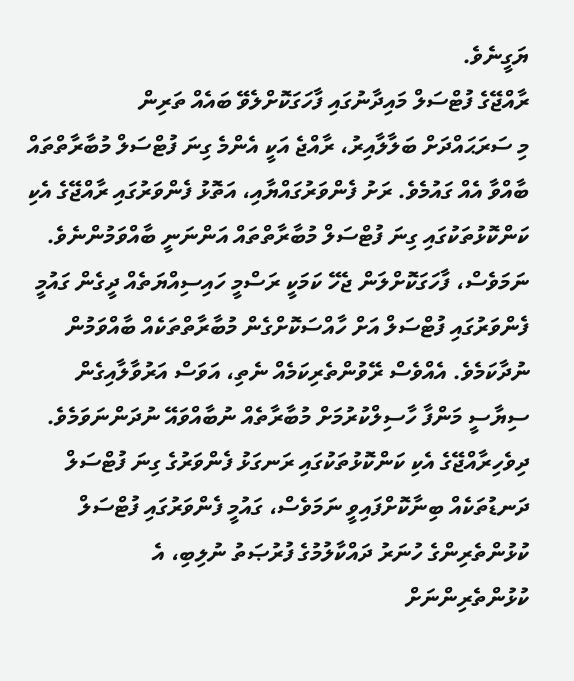ޔަގީނެވެ.
ރާއްޖޭގެ ފުޓްސަލް މައިދާނުގައި ފާހަގަކޮށްލެވޭ ބައެއް ތަރިން
މި ސަރަޙައްދަށް ބަލާލާއިރު، ރާއްޖެ އަކީ އެންމެ ގިނަ ފުޓްސަލް މުބާރާތްތައް ބާއްވާ އެއް ގައުމެވެ. ރަށު ފެންވަރުގައްޔާއި، އަތޮޅު ފެންވަރުގައި ރާއްޖޭގެ އެކި ކަންކޮޅުތަކުގައި ގިނަ ފުޓްސަލް މުބާރާތްތައް އަންނަނީ ބާއްވަމުންނެވެ. ނަމަވެސް، ފާހަގަކޮށްލަން ޖެހޭ ކަމަކީ ރަސްމީ ހައިސިއްޔަތެއް ދީގެން ގައުމީ ފެންވަރުގައި ފުޓްސަލް އަށް ހާއްސަކޮށްގެން މުބާރާތްތަކެއް ބާއްވަމުން ނުދާކަމެވެ. އެއްވެސް ރޭވުންތެރިކަމެއް ނެތި، އަވަސް އަރުވާލާއިގެން ސިޔާސީ މަންފާ ހާސިލްކުރުމަށް މުބާރާތެއް ނުބާއްވައޭ ނުދަންނަވަމެވެ.
ދިވެހިރާއްޖޭގެ އެކި ކަންކޮޅުތަކުގައި ރަނގަޅު ފެންވަރުގެ ގިނަ ފުޓްސަލް ދަނޑުތަކެއް ބިނާކޮށްފައިވީ ނަމަވެސް، ގައުމީ ފެންވަރުގައި ފުޓްސަލް ކުޅުންތެރިންގެ ހުނަރު ދައްކާލުމުގެ ފުރުޞަތު ނުލިބި، އެ ކުޅުންތެރިންނަށް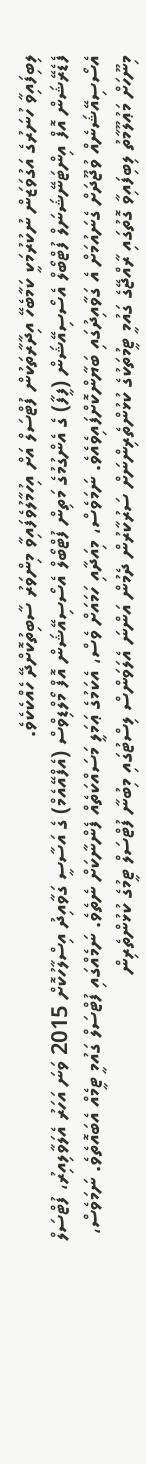ލިބިފައިވާ ހުނަރުގެ އަގުވަޒަން ނުކުރުމަކީ ކަމާބެހޭ އިދާރާތަކުން ފުޓްސަލް އަށް އިހުމާލުވެފައިވާ މިންވަރު ސާބިތުކޮށްދޭ ހެއްކެކެވެ.
ފެޑެރޭޝަން އޮފް އިންޓަނޭޝަނަލް ފުޓްބޯލް އެސޯސިއޭޝަން (ފީފާ) ގެ އެންގުމުގެ މަތިން ފުޓްބޯލް އެސޯސިއޭޝަން އޮފް މޯލްޑިވްސް (އެފްއޭއެމް) ގެ އަސާސީ ގަވާއިދު އިސްލާހުކޮށް 2015 ވަނަ އަހަރު އެލަވާލިއިރު، ފުޓްސަލް އެސޯސިއޭޝަނެއް ވުޖޫދަށް ގެނައުމަށް އެ ގަވާއިދުގައި ބަޔާންކޮށްފައިވެއެވެ. ނަމަވެސް، މިއަދާއި ހަމައަށް ވެސް، އެކަމުގެ ޢަމަލީ މަސައްކަތެއް ފެންނާކަށް ނެތެވެ. ނަމެއްގައި ފުޓްސަލް ގައުމީ ޓީމެއް އެބައޮތެވެ. ނަމަވެސް، މިނޫހަށް މަޢުލޫމާތު ލިބިފައިވާ ގޮތުގައި ރާއްޖޭގެ ގައުމީ ޓީމުތަކުގެ ކުޅުންތެރިންނަށް ސަރުކާރުން ދެމުން އަންނަ އެލަވަންސް ލިސްޓުގައި މިބުނާ ފުޓްސަލް ޓީމުގެ ކުޅުންތެރިން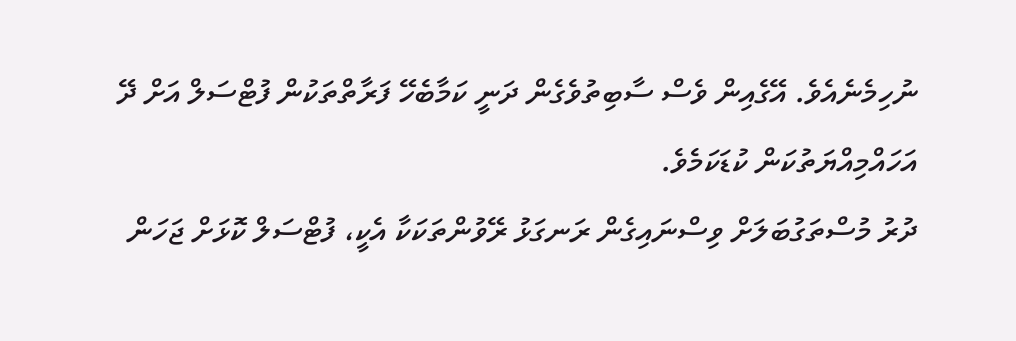ނުހިމެނެއެވެ. އޭގެއިން ވެސް ސާބިތުވެގެން ދަނީ ކަމާބެހޭ ފަރާތްތަކުން ފުޓްސަލް އަށް ދޭ އަހައްމިއްޔަތުކަން ކުޑަކަމެވެ.
ދުރު މުސްތަގުބަލަށް ވިސްނައިގެން ރަނގަޅު ރޭވުންތަކަކާ އެކީ، ފުޓްސަލް ކޮޅަށް ޖަހަން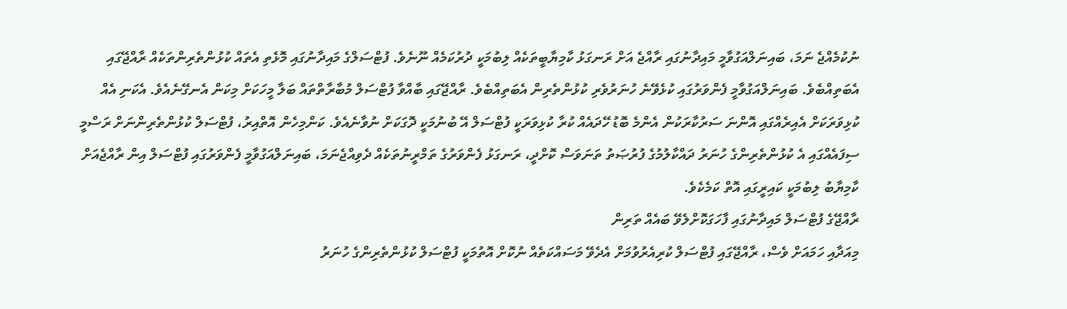ނުކުމެއްޖެ ނަމަ، ބައިނަލްއަގުވާމީ މައިދާނުގައި ރާއްޖެ އަށް ރަނގަޅު ކާމިޔާބީތަކެއް ލިބުމަކީ ދުރުކަމެއް ނޫނެވެ. ފުޓްސަލްގެ މައިދާނުގައި މޮޅެތި އެތައް ކުޅުންތެރިންތަކެއް ރާއްޖޭގައި އެބަތިއްބެވެ. ބައިނަލްއަގުވާމީ ފެންވަރުގައި ކުޅެވޭނެ ހުނަރުވެރި ކުޅުންތެރިން އެބަތިއްބެވެ. ރާއްޖޭގައި ބާއްވާ ފުޓްސަލް މުބާރާތްތައް ބަލާ މީހަކަށް މިކަން އެނގޭނެއެވެ. އެކަނި އެއް ކުޅިވަރަކަށް އެއިރެއްގައި އޮންނަ ސަރުކާރަކުން އެންމެ ބޮޑު ހޭދައެއް ކުރާ ކުޅިވަރަކީ ފުޓްސަލް އޭ ބުނުމަކީ ދޮގަކަށް ނުވާނެއެވެ. ކަންމިހެން އޮތްއިރު، ފުޓްސަލް ކުޅުންތެރިންނަށް ރަސްމީ ސިފައެއްގައި އެ ކުޅުންތެރިންގެ ހުނަރު ދައްކާލުމުގެ ފުރުޞަތު ތަނަވަސް ކޮށްދީ، ރަނގަޅު ފެންވަރުގެ ތަމްރީނުތަކެއް ދެވިއްޖެނަމަ، ބައިނަލްއަގުވާމީ ފެންވަރުގައި ފުޓްސަލް އިން ރާއްޖެއަށް ކާމިޔާބު ލިބުމަކީ ކައިރީގައި އޮތް ކަމެކެވެ.
ރާއްޖޭގެ ފުޓްސަލް މައިދާނުގައި ފާހަގަކޮށްލެވޭ ބައެއް ތަރިން
މިއަދާއި ހަމައަށް ވެސް، ރާއްޖޭގައި ފުޓްސަލް ކުރިއެރުވުމަށް އެދެވޭ މަސައްކަތެއް ނުކޮށް އޮތުމަކީ ފުޓްސަލް ކުޅުންތެރިންގެ ހުނަރު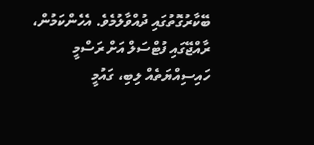ބޭކާރުގޮތުގައި ދުއްވާލުމެވެ. އެހެންކަމުން، ރާއްޖޭގައި ފުޓްސަލް އަށް ރަސްމީ ހައިސިއްޔަތެއް ލިބި، ގައުމީ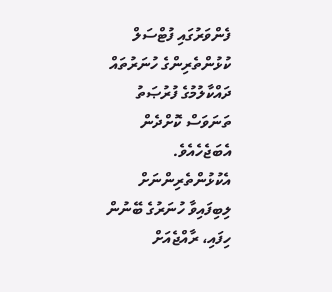ފެންވަރުގައި ފުޓްސަލް ކުޅުންތެރިންގެ ހުނަރުތައް ދައްކާލުމުގެ ފުރުޞަތު ތަނަވަސް ކޮށްދެން އެބަޖެހެއެވެ. އެކުޅުންތެރިންނަށް ލިބިފައިވާ ހުނަރުގެ ބޭނުން ހިފައި، ރާއްޖެއަށް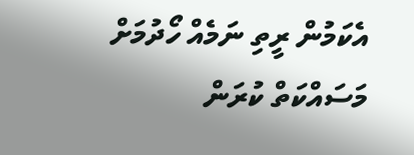އެކަމުން ރީތި ނަމެއް ހޯދުމަށް މަސައްކަތް ކުރަން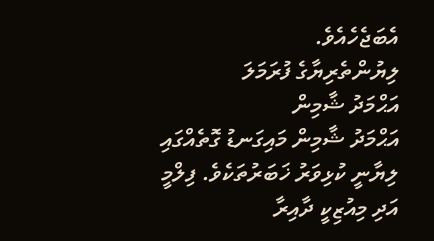އެބަޖެހެއެވެ.
ލިޔުންތެރިޔާގެ ފުރަމަލަ
އަޙްމަދު ޝާމިން
އަޙްމަދު ޝާމިން މައިގަނޑު ގޮތެއްގައި ލިޔާނީ ކުޅިވަރު ޚަބަރުތަކެވެ. ފިލްމީ އަދި މިއުޒިކީ ދާއިރާ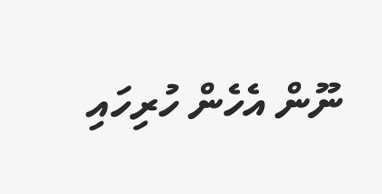ނޫން އެހެން ހުރިހައި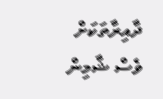ދާއިރާތަކަށް ވެސް ޝާމިން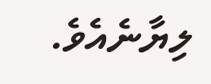ލިޔާނެއެވެ.